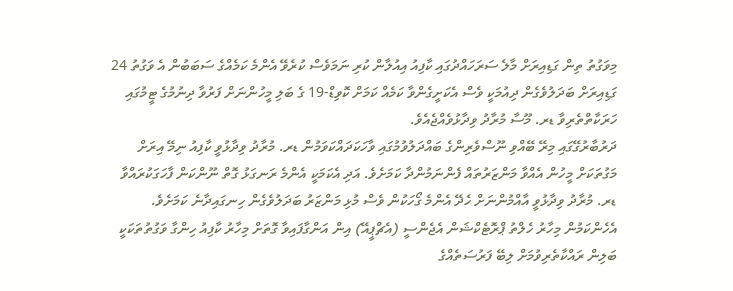މިވަގުތު ތިން ގަޑިއިރަށް މާލެ ސަރަހައްދުގައި ކާފިއު އިއުލާން ކުރި ނަމަވެސް ކުރެވޭ އެންމެ ކަމެއްގެ ސަބަބުން އެ ވަގުތު 24 ގަޑިއިރަށް ބަދަލުވެގެން ދިއުމަކީ ވެސް އެކަށީގެންވާ ކަމެއް ކަމަށް ކޮވިޑް-19 ގެ ބަލި މީހުންނަށް ފަރުވާ ދިނުމުގެ ޓީމުގައި ހަރަކާތްތެރިވާ ޑރ. މޫސާ މުރާދު ވިދާޅުވެއްޖެއެވެ.
ދަރުބާރުގޭގައި މިރޭ ބޭއްވި ނޫސްވެރިންގެ ބައްދަލުވުމުގައި ވާހަކަދައްކަވަމުން ޑރ. މުރާދު ވިދާޅުވީ ކާފިއު ނިމޭ އިރަށް މަގުތަކަށް މީހުން އެއްވާ މަންޒަރުތައް ފެންނަމުންދާ ކަމަށެވެ. އަދި އެކަމަކީ އެންމެ ރަނގަޅު ގޮތް ނޫންކަން ފާހަގަކުރައްވާ ޑރ. މުރާދު ވިދާޅުވީ އާއްމުންނަށް ހެދޭ އެންމެ ގޯހަކުން ވެސް މުޅި މަންޒަރު ބަދަލުވެގެން ހިނގައިދާނެ ކަމަށެވެ.
އެހެންކަމުން މިހާރު ހެލްތު ޕްރޮޓެކްޝަން އެޖެންސީ (އެޗްޕީއޭ) އިން އަންގާފައިވާ ގޮތަށް މިހާރު ކާފިއު ހިންގާ ވަގުތުތަކަކީ ބަލިން ރައްކާތެރިވުމަށް ލިބޭ ފަރުސަތެއްގެ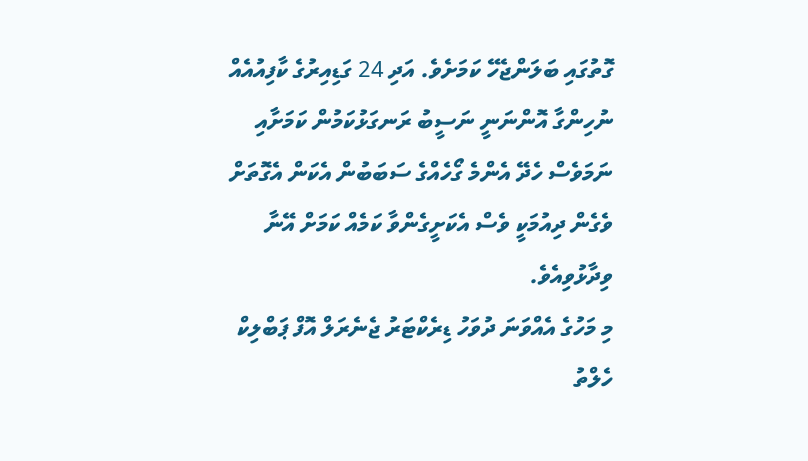ގޮތުގައި ބަލަންޖެހޭ ކަމަށެވެ. އަދި 24 ގަޑިއިރުގެ ކާފިއުއެއް ނުހިންގާ އޮންނަނީ ނަސީބު ރަނގަޅުކަމުން ކަމަށާއި ނަމަވެސް ހެދޭ އެންމެ ގޯހެއްގެ ސަބަބުން އެކަން އެގޮތަށް ވެގެން ދިއުމަކީ ވެސް އެކަށީގެންވާ ކަމެއް ކަމަށް އޭނާ ވިދާޅުވިއެވެ.
މި މަހުގެ އެއްވަނަ ދުވަހު ޑިރެކްޓަރު ޖެނެރަލް އޮފް ޕަބްލިކް ހެލްތު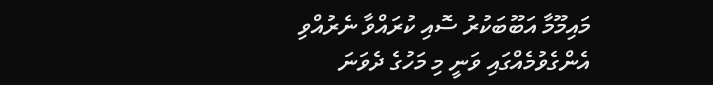މައިމޫމާ އަބޫބަކުރު ސޮއި ކުރައްވާ ނެރުއްވި އެންގެވުމެއްގައި ވަނީ މި މަހުގެ ދެވަނަ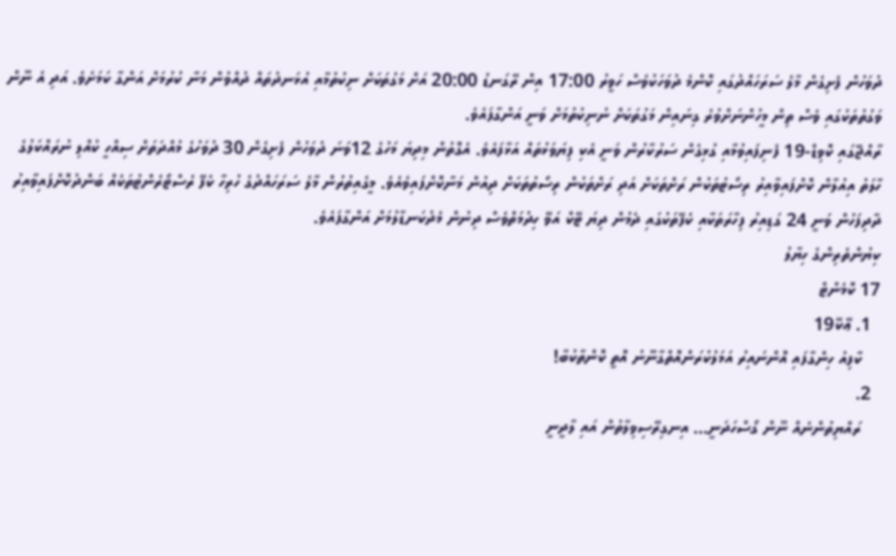ދުވަހުން ފެށިގެން މާލެ ސަރަހައްދުގައި ކޮންމެ ދުވަހަކުވެސް ހަވީރު 17:00 އިން ރޭގަނޑު 20:00 އަށް މަގުތަކަށް ނިކުތުމާއި އުޅަނދުތައް ދުއްވުން މަނާ ކުރުމަށް އަންގާ ކަމަށެވެ. އަދި އެ ނޫން ވަގުތުތަކުގައި ވެސް ތިން މީހުންނަށްވުރެ ގިނައިން މަގުތަކަށް ނުނިކުތުމަށް ވަނީ އަންގާފައެވެ.
ރާއްޖޭގައި ކޮވިޑް-19 ފެނިފައިވުމާއި ގުޅިގެން ސަރުކާރުން ވަނީ އެކި ފިޔަވަޅުތައް އަޅާފައެވެ. އެގޮތުން މިދިޔަ މަހުގެ 12ވަނަ ދުވަހުން ފެށިގެން 30 ދުވަހުގެ މުއްދަތަށް ސިއްހީ ކުއްލި ނުރައްކަލުގެ ހާލަތު އިއުލާން ކޮށްފައިވާއިރު ރިސޯޓުތަކުން ރަށްތަކަށް އަދި ރަށްތަކުން ރިސޯތުތަކަށް ދިއުން މަނާކޮށްފައިވެއެވެ. މީގެއިތުރުން މާލެ ސަރަހައްދުގެ ހުރިހާ ކެފޭ ރެސްޓޯރެންޓުތަކެއް ބަންދުކޮށްފައިވާއިރު ދާދިފަހުން ވަނީ 24 ގަޑިއިރު ފިހާރަތަކާއި ކެފޭތަކުގައި ދެމުން ދިޔަ ޓޭކް އަވޭ ހިދުމަތްވެސް ދިނުން މެދުކަނޑާލުމަށް އަންގާފައެވެ.
ކިޔުންތެރިންގެ ހިޔާލު
17 ކޮމެންޓް
  1. ޢޭކޭ19
    ކާފިއު ހިންގާފައި އޮންނައިރު އަމަލުކުރަންއޮތްގާނޫނު އޮތީ ކޮންތާކުބާ!
  2.
    ރައްޔިތުންނެއް ނޫން ގޯސްހަދަނީ... އިނގިރޭސިވިލާތުން އައި ލާދީނީ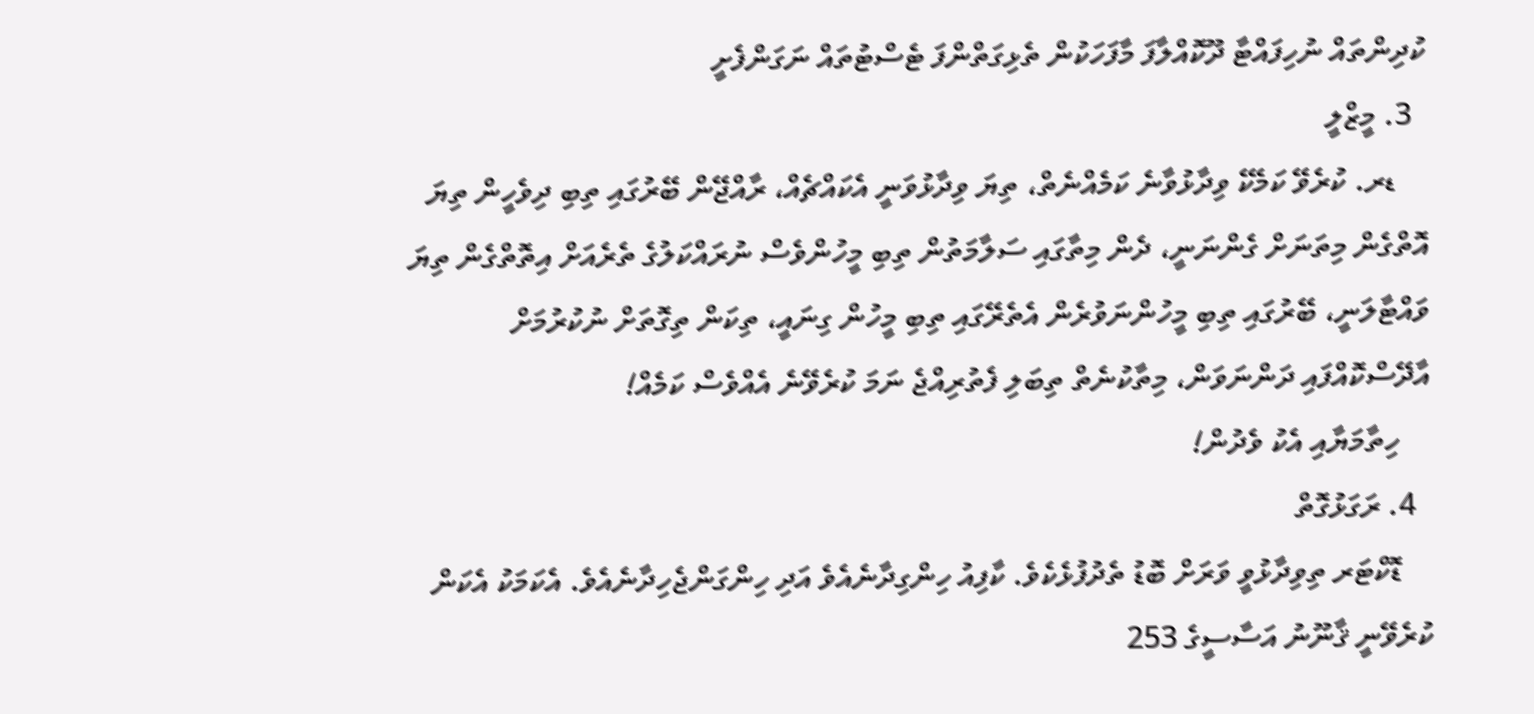ކުދިންތައް ނުހިފައްޓާ ދޫކޮއްލާފަ މާފަހަކުން ތެޅިގަތްންފަ ޓެސްޓުތައް ނަގަންފެށީ
  3. މީޒްލީ
    ޑރ. ކުރެވޭ ކަމެކޭ ވިދާޅުވާނެ ކަމެއްނެތް، ތިޔަ ވިދާޅުވަނީ އެކައްޗެއް، ރާއްޖޭން ބޭރުގައި ތިބި ދިވެހީން ތިޔަ އޮތްގެން މިތަނަށް ގެންނަނީ، ދެން މިތާގައި ސަލާމަތުން ތިބި މީހުންވެސް ނުރައްކަލުގެ ތެރެއަށް އިތޮތްގެން ތިޔަ ވައްޓާލަނީ، ބޭރުގައި ތިބި މީހުންނަވުރެން އެތެރޭގައި ތިބި މީހުން ގިނައީ، ތިކަން ތިގޮތަށް ނުކުރުމަށް އާދޭސްކޮއްފައި ދަންނަވަން، މިތާކުނެތް ތިބަލި ފެތުރިއްޖެ ނަމަ ކުރެވޭނެ އެއްވެސް ކަމެއް!
    ހިތާމަޔާއި އެކު ވެދުން!
  4. ރަގަޅުގޮތް
    ޑޮކްޓަރ ތިވިދާޅުވީ ވަރަށް ބޮޑު ތެދުފުޅެކެވެ. ކާފިއު ހިންގިދާނެއެވެ އަދި ހިންގަންޖެހިދާނެއެވެ. އެކަމަކު އެކަން ކުރެވޭނީ ޤާނޫނު އަސާސީގެ 253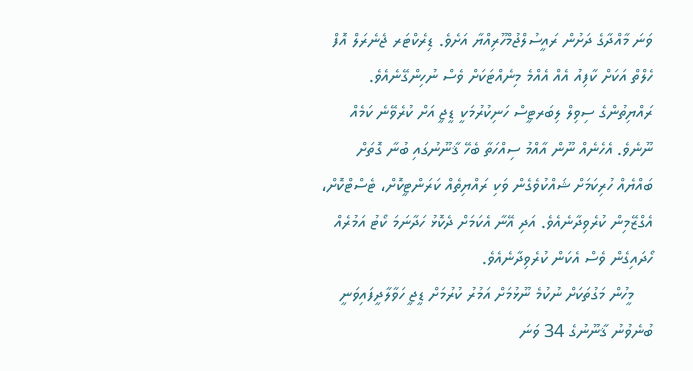ވަނަ މާއްދާގެ ދަށުން ރައީސުލްޖުމްހޫރިއްޔާ އަށެވެ. ޑިރެކްޓަރ ޖެނެރަލް އޮފް ހެލްތް އަކަށް ކާފިއު އެއް އެއްމެ މިނެއްޓަކަށް ވެސް ނުހިންގޭނެއެވެ. ރައްޔިތުންގެ ސިވިލް ލިބަރޓީސް ހަނިކުރުމަކީ ޑީޖީ އަށް ކުރެވޭނެ ކަމެއް ނޫނެވެ. އެހެނެއް ނޫން އާއްމު ސިއްހަތާ ބެހޭ ޤާނޫނުގައި ބުނާ ގޮތަށް ބައްޔެއް ހުރިކަމަށް ޝައްކުވެގެން ވަކި ރައްޔިތެއް ކަރަންޓީކޮށް، ޓެސްޓްކޮށް، އެގްޒޭމިން ކުރެވިދާނެއެވެ. އަދި އޭނާ އެކަމަށް ދެކޮޅު ހަދާނަމަ ކޯޓު އަމުރެއް ހޯދައިގެން ވެސް އެކަން ކުރެވިދާނެއެވެ.
    މީހުން މަގުތަކަށް ނުކުމެ ނޫޅުމަށް އަމުރު ކުރުމަށް ޑީޖީ ހަވާލާދީފައިވަނީ ބުނެވުނު ޤާނޫނުގެ 34 ވަނަ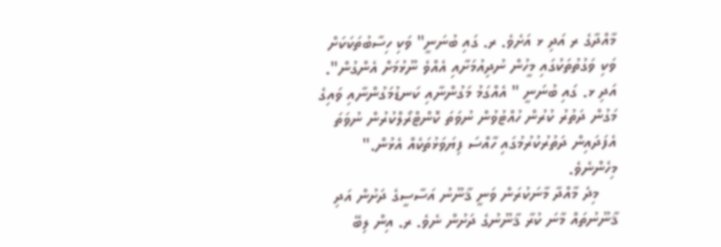މާއްދާގެ ރ އަދި ޅ އަށެވެ. ރ. ގައި ބުނަނީ" ވަކި ހިސާބުތަކަކަށް ވަކި ވަގުތުތަކުގައި މީހުން ނުދިއުމަށާއި އެއްވެ ނޫޅުމަށް އެންގުން". އަދި ޅ. ގައި ބުނަނީ " އެއްގަމު މަގުންނާއި ކަނޑުމަގުންނާއި ވައިގެ މަގުން ދަތުރު ކުރުން ހުއްޓުވުން ނުވަތަ ކޮންޓްރޯލްކުރުން ނުވަތަ އެފަދައިން ދަތުރުކުރުމުގައި ހާއްސަ ފިޔަވަޅުތަކެއް އެޅުން." މިހެންނެވެ.
    މިދެ މާއްދާ މާނަކުރަން ވަނީ ޤާނޫނު އަސާސީގެ ދަށުން އަދި ޤާނޫނުތައް މާނަ ކުރާ ޤާނޫނުގެ ދަށުން ނެވެ. ރ. އިން ލިބޭ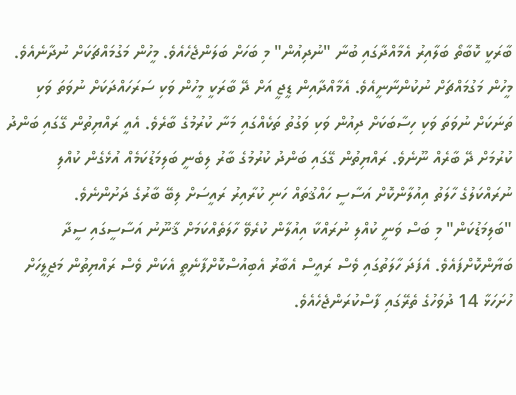ބާރަކީ ކޮބާތޯ ބަލާއިރު އެމާއްދާގައި ބުނާ "ނުދިއުން" މި ބަހަށް ބަލަންޖެހެއެވެ. މީހުން މަގުމައްޗަކަށް ނުދާނެއެވެ. މީހުން މަގުމައްޗަށް ނުކުންނާނީއެވެ. އެމާއްދާއިން ޑީޖީ އަށް ދޭ ބާރަކީ މީހުން ވަކި ސަރަހައްދަކަށް ނުވަތަ ވަކި ތަނަކަށް ނުވަތަ ވަކި ހިސާބަކަށް ދިއުން ވަކި ވަގުތު ތަކެއްގައި މަނާ ކުރުމުގެ ބާރެވެ. އެއީ ރައްޔިތުން ގޭގައި ބަންދު ކުރުމަށް ދޭ ބާރެއް ނޫނެވެ. ރައްޔިތުން ގޭގައި ބަންދު ކުރުމުގެ ބާރު ލިބެނީ ބަލިމަޑުކަމެއް އުޅެގެން ކުއްލި ނުރައްކަލުގެ ހާލަތު އިއުލާންކޮށް އަސާސީ ހައްޤުތައް ހަނި ކުރާއިރު ރައީސަށް ލިބޭ ބާރުގެ ދަށުންނެވެ. "ބަލިމަޑުކަން" މި ބަސް ވަނީ ކުއްލި ނުރައްކާ އިއުލާން ކުރެވޭ ހާލަތެއްކަމަށް ޤާނޫނު އަސާސީގައި ސީދާ ބަޔާންކޮށްފައެވެ. އެފަދަ ހާލަތުގައި ވެސް ރައީސް އެބާރު އެބިއުސްކޮށްފާނެތީ އެކަން ވެސް ރައްޔިތުން މަޖިލީހަށް ހުށަހަޅާ 14 ދުވަހުގެ ތެރޭގައި ފާސްކުރަންޖެހެއެވެ.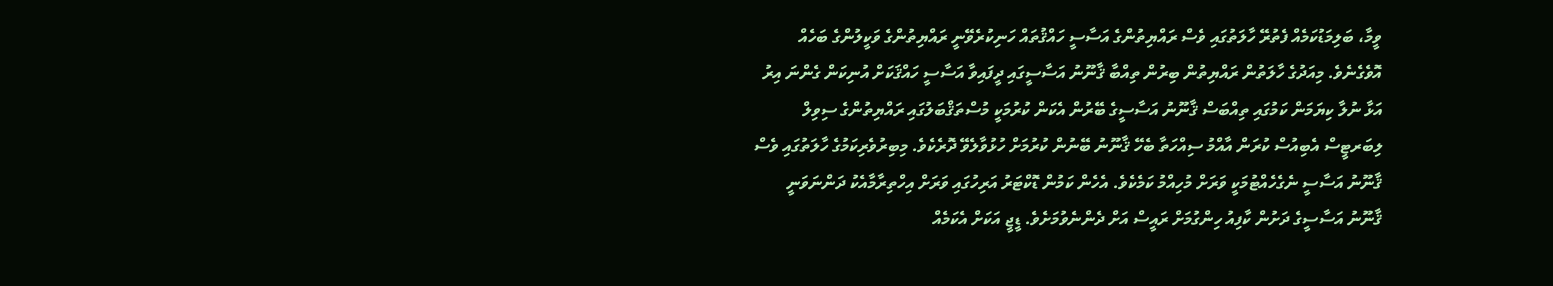ވީމާ، ބަލިމަޑުކަމެއް ފެތުރޭ ހާލަތުގައި ވެސް ރައްޔިތުންގެ އަސާސީ ހައްޤުތައް ހަނިކުރެވޭނީ ރައްޔިތުންގެ ވަކީލުންގެ ބަހެއް އޮވެގެނެވެ. މިއަދުގެ ހާލަތުން ރައްޔިތުން ބިރުން ތިއްބާ ޤާނޫނު އަސާސީގައި ދީފައިވާ އަސާސީ ހައްޤަކަށް އުނިކަން ގެންނަ އިރު އަޅާ ނުލާ ކިޔަމަން ކަމުގައި ތިއްބަސް ޤާނޫނު އަސާސީގެ ބޭރުން އެކަން ކުރުމަކީ މުސްތަޤްބަލުގައި ރައްޔިތުންގެ ސިވިލް ލިބަރޓީސް އެބިއުސް ކުރަން އާއްމު ސިއްހަތާ ބެހޭ ޤާނޫނު ބޭނުން ކުރުމަށް ހުޅުވާލެވޭ ދޮރެކެވެ. މިބިރުވެރިކަމުގެ ހާލަތުގައި ވެސް ޤާނޫނު އަސާސީ ނެގެހެއްޓުމަކީ ވަރަށް މުހިއްމު ކަމެކެވެ. އެހެން ކަމުން ޑޮކްޓަރު އަރިހުގައި ވަރަށް އިހްތިރާމާއެކު ދަންނަވަނީ ޤާނޫނު އަސާސީގެ ދަށުން ކާފިއު ހިންގުމަށް ރައީސް އަށް ދެންނެވުމަށެވެ. ޑީޖީ އަކަށް އެކަމެއް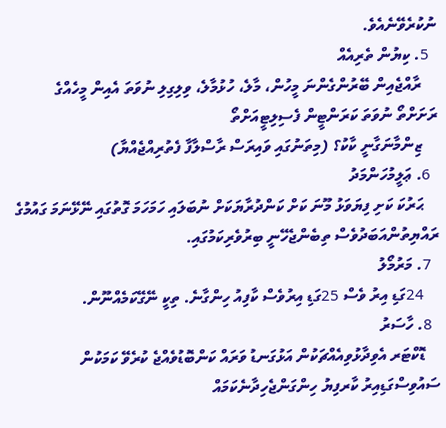ނުކުރެވޭނެއެވެ.
  5. ކިޔުން ތެރިއެއް
    ރާއްޖެއިން ބޭރުންގެންނަ މީހުން، މާލެ، ހުޅުމާލެ، ވިލިގިލި ނުވަތަ އެއިން މީހެއްގެ ރަށަށްތޯ ނުވަތަ ކަރަންޓީން ފެސިލިޓީއަށްތޯ
    ޒިންމާނަގާނީ ކާކު؟ (މިތަނުގައި ވައިރަސް ރާސްލާފާ ފެތުރިއްޖެއްޔާ)
  6. ޢަލީމުހަންމަދު
    ޙަރުކަ ކަށި ފިޔަވަޅު މޫނަ ކަށް ކަންދުރާޔަކަށް ނުބަލައި ހަމަހަމަ ގޮތުގައި ނޭޅޭނަމަ ގައުމުގެ ރައްޔިތުންއަބަދުވެސް ތިބެންޖެހޭނީ ބިރުވެރިކަމުގައި.
  7. މަރުމޯލު
    24ގަޑި އިރު ވެސް 25ގަޑި އިރުވެސް ކާފިއު ހިންގާނެ. ތިކީ ނޭގޭކަމެއްނޫން.
  8. ހާސަރު
    ޑޮކްޓަރ އެވިދާޅުވިއެއްޗަކުން އަޅުގަނޑު ވަރައް ކަންބޮޑުވެއްޖެ ކުރެވޭ ކަމަކުން ސައުވިސްގަޑިއިރު ކާރފިޔު ހިންގަންޖެހިދާނެކަމައް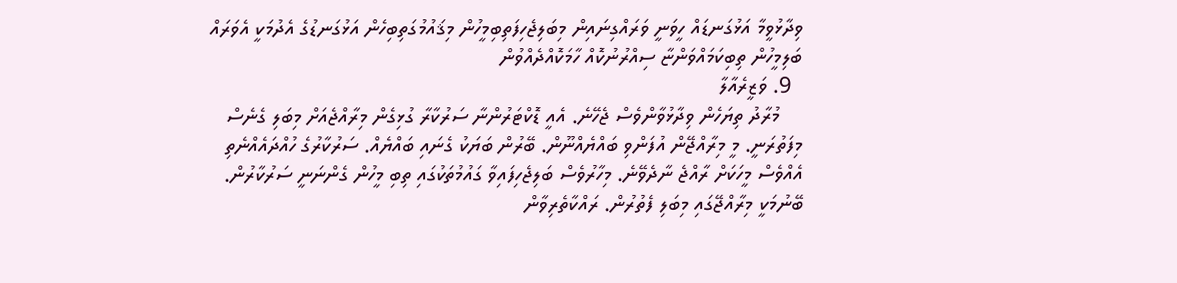ވިދާޅުވީމާ އަޅުގަނޑައް ހީވަނީ ވަރައްގިނައިން މިބަލިޖެހިފަތިބިމީހުން މިޤައުމުގަތިބިހެން އަޅުގަނޑުގެ އެދުމަކީ އެވަރައް ބަލިމީހުން ތިބިކަމައްވަންޏާ ސިއްރުނުކޮއް ހާމަކޮއްދެއްވުން
  9. ވަޒީރެއާލާ
    މުރާދު ތިޔަހެން ވިދާޅުވާންވެސް ޖެހޭނެ. އެއީ ޑޮކްޓަރުންނާ ސަރުކާރާ ގުޅިގެން މިރާއްޖެއަށް މިބަލި ގެނެސް މިފަތުރަނީ. މީ މިރާއްޖޭން އުފަންވި ބައްޔެއްނޫން. ބޭރުން ބަޔަކު ގެނައި ބައްޔެއް. ސަރުކާރުގެ ހުއްދައެއްނެތި އެއްވެސް މީހަކަށް ރާއްޖެ ނާދެވޭނެ. މިހާރުވެސް ބަލިޖެހިފައިވާ ގައުމުތަކުގައި ތިބި މީހުން ގެންނަނީ ސަރުކާރުން. ބޭނުމަކީ މިރާއްޖޭގައި މިބަލި ފެތުރުން. ރައްކާތެރިވާން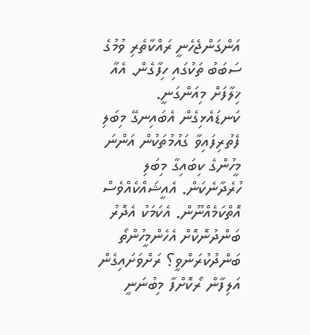އަންގަންޖެހެނީ ރައްކާތެރި ވުމުގެ ސަބަބު ތަކުގައި ހިފާގެން. އެއާ ޚިލާފަށް މިއަންގަނީ. ކަނޑައެޅިގެން އެބައިނގޭ މިބަލި ފެތުރިފައިވާ ގައުމުތަކުން އަންނަ މީހުންގެ ކިބައިގާ މިބަލި ހުރެދާނެކަން. އެއީޝައްކެއްވެސް އޮތްކަމެއްނޫން. އެކަމަކު އެދޮރު ބަންދުނޮކޮށް އެހެންމީހުންތޯ ބަންދުކުރަންވީ؟ ރަށްވަށައިގެން އަލިފާން ރޯކޮށްފާ މިބުނަނީ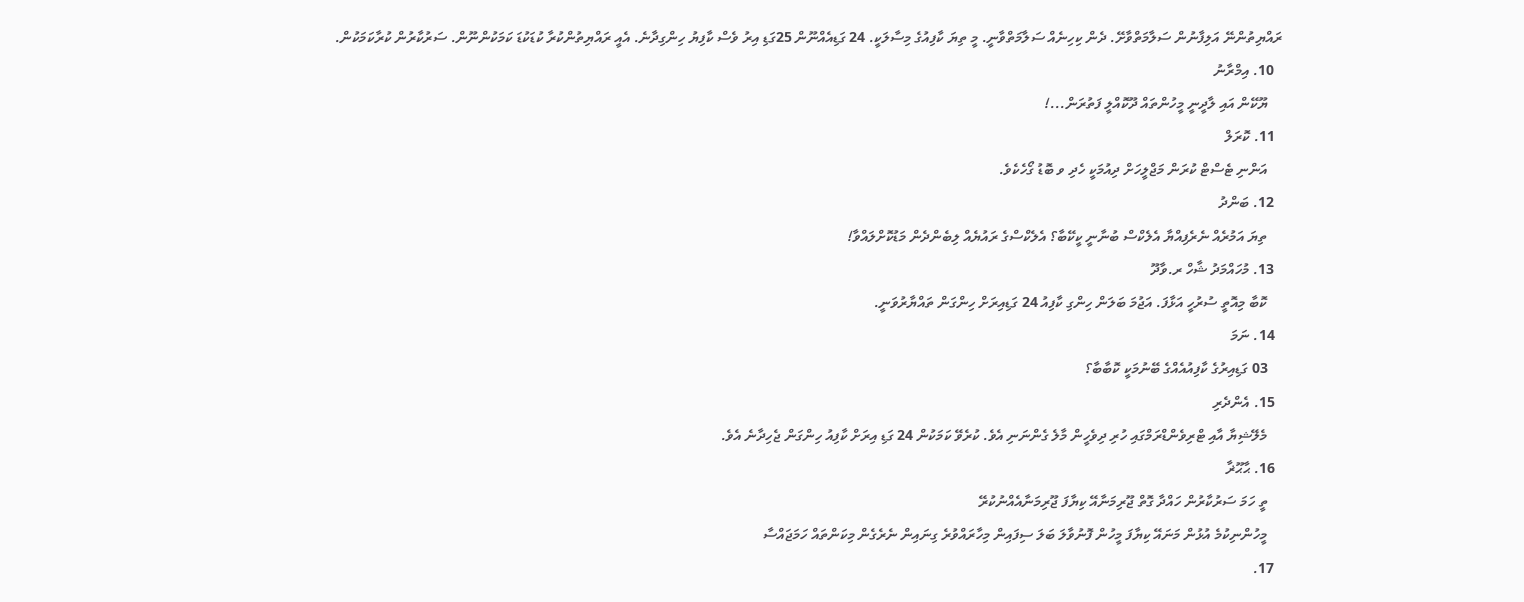ރައްޔިތުންނޭ އަލިފާނުން ސަލާމަތްވާށޭ. ދެން ކިހިނެއް ސަލާމަތްވާނީ. މީ ތިޔަ ކާފިއުގެ މިސާލަކީ. 24 ގަޑިއެއްނޫން 25ގަޑި އިރު ވެސް ކާފިޔު ހިންގިދާނެ. އެއީ ރައްޔިތުންކުރާ ކުޑަކުޑަ ކަމަކުންނޫން. ސަރުކާރުން ކުރާކަމަކުން.
  10. އިމްރާނު
    ޔޫކޭން އައި ލާދީނީ މީހުންތައް ދޫކޮއްލީ ފަތުރަން...!
  11. ކޮރަލް
    އަންނި ޓެސްޓް ކުރަން މަޖްލީހަށް ދިއުމަކީ ހެދި ވ ބޮޑު ގޯހެކެވެ.
  12. ބަންދު
    ތިޔަ އަމުރެއް ނެރެފިއްޔާ އެލެކްސް ބުނާނީ ކީކޭބާ؟ އެލެކްސްގެ ރައުޔެއް ލިބެންދެން މަޑުކޮށްލައްވާ!
  13. މުހައްމަދު ޝާހް ރ.ވާދޫ
    ކޮބާ މިއޮތީ ސުރުހީ އަޅާފަ. އަޖުމަ ބަލަން ހިންގި ކާފިއު 24 ގަޑިއިރަށް ހިންގަން ތައްޔާރުވަނީ.
  14. ނަމަ
    03 ގަޑިއިރުގެ ކާފިއުއެއްގެ ބޭނުމަކީ ކޮބާބާ؟
  15. އެންދެރި
    މެލޭޝިޔާ އާއި ޓްރިވެންޑްރަމްގައި ހުރި ދިވެހީން މާލެ ގެންނަނި އެވެ. ކުރެވޭ ކަމަކުން 24 ގަޑި އިރަށް ކާފިއު ހިންގަން ޖެހިދާނެ އެވެ.
  16. ޙާޙޫޜާ
    ތީ ހަމަ ސަރުކާރުން ހައްދާ ގޮތް ޖޫރިމަނާއޭ ކިޔާފަ ޖޫރިމަނާއެއްނުކުރޭ
    މީހުންނިކުމެ އުޅުން މަނައޭ ކިޔާފަ މީހުން ފޮނުވާލަ ބަލަ ސިފައިން މިހާރައްވުރެ ގިނައިން ނެރެގެން މިކަންތައް ހަމަޖައްސާ
  17.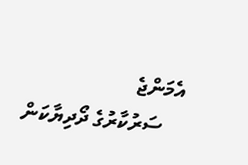އެމަންޖެ
    ސަރުކާރުގެ ދޯދިޔާކަން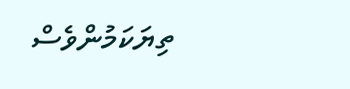ތިޔަކަމުންވެސް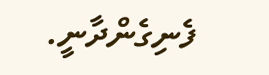ފެނިގެންދާނީ.